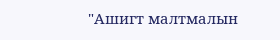"Ашигт малтмалын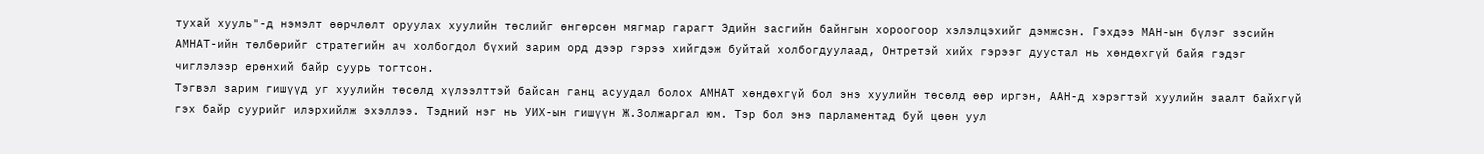тухай хууль"-д нэмэлт өөрчлөлт оруулах хуулийн төслийг өнгөрсөн мягмар гарагт Эдийн засгийн байнгын хороогоор хэлэлцэхийг дэмжсэн. Гэхдээ МАН-ын бүлэг зэсийн АМНАТ-ийн төлбөрийг стратегийн ач холбогдол бүхий зарим орд дээр гэрээ хийгдэж буйтай холбогдуулаад, Онтретэй хийх гэрээг дуустал нь хөндөхгүй байя гэдэг чиглэлээр ерөнхий байр суурь тогтсон.
Тэгвэл зарим гишүүд уг хуулийн төсөлд хүлээлттэй байсан ганц асуудал болох АМНАТ хөндөхгүй бол энэ хуулийн төсөлд өөр иргэн, ААН-д хэрэгтэй хуулийн заалт байхгүй гэх байр суурийг илэрхийлж эхэллээ. Тэдний нэг нь УИХ-ын гишүүн Ж.Золжаргал юм. Тэр бол энэ парламентад буй цөөн уул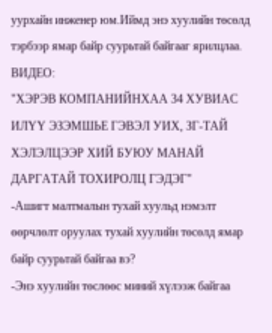уурхайн инженер юм.Иймд энэ хуулийн төсөлд тэрбээр ямар байр суурьтай байгааг ярилцлаа.
ВИДЕО:
"ХЭРЭВ КОМПАНИЙНХАА 34 ХУВИАС ИЛҮҮ ЭЗЭМШЬЕ ГЭВЭЛ УИХ, ЗГ-ТАЙ ХЭЛЭЛЦЭЭР ХИЙ БУЮУ МАНАЙ ДАРГАТАЙ ТОХИРОЛЦ ГЭДЭГ"
-Ашигт малтмалын тухай хуульд нэмэлт өөрчлөлт оруулах тухай хуулийн төсөлд ямар байр суурьтай байгаа вэ?
-Энэ хуулийн төслөөс миний хүлээж байгаа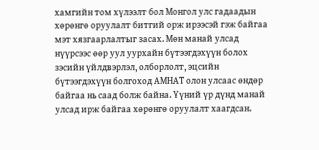хамгийн том хүлээлт бол Монгол улс гадаадын хөрөнгө оруулалт битгий орж ирээсэй гэж байгаа мэт хязгаарлалтыг засах. Мөн манай улсад нүүрсээс өөр уул уурхайн бүтээгдэхүүн болох зэсийн үйлдвэрлэл, олборлолт, эцсийн бүтээгдэхүүн болгоход АМНАТ олон улсаас өндөр байгаа нь саад болж байна. Үүний үр дүнд манай улсад ирж байгаа хөрөнгө оруулалт хаагдсан.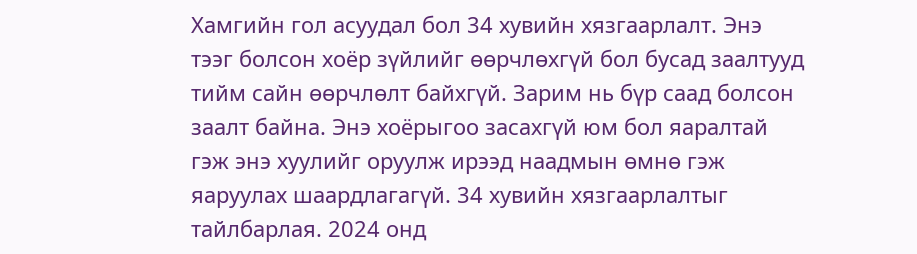Хамгийн гол асуудал бол 34 хувийн хязгаарлалт. Энэ тээг болсон хоёр зүйлийг өөрчлөхгүй бол бусад заалтууд тийм сайн өөрчлөлт байхгүй. Зарим нь бүр саад болсон заалт байна. Энэ хоёрыгоо засахгүй юм бол яаралтай гэж энэ хуулийг оруулж ирээд наадмын өмнө гэж яаруулах шаардлагагүй. 34 хувийн хязгаарлалтыг тайлбарлая. 2024 онд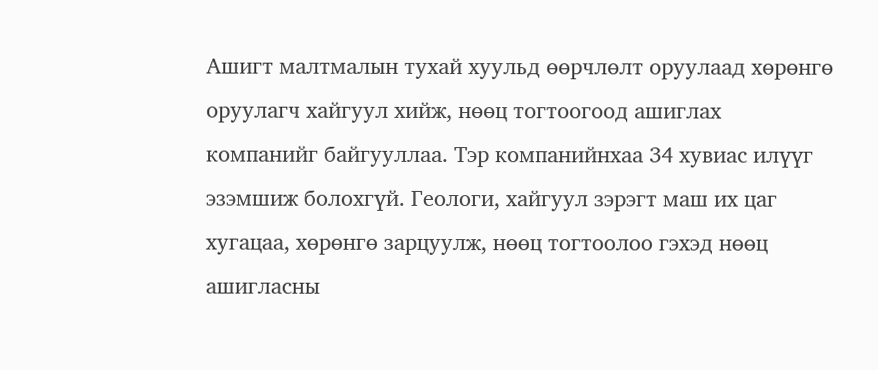Ашигт малтмалын тухай хуульд өөрчлөлт оруулаад хөрөнгө оруулагч хайгуул хийж, нөөц тогтоогоод ашиглах компанийг байгууллаа. Тэр компанийнхаа 34 хувиас илүүг эзэмшиж болохгүй. Геологи, хайгуул зэрэгт маш их цаг хугацаа, хөрөнгө зарцуулж, нөөц тогтоолоо гэхэд нөөц ашигласны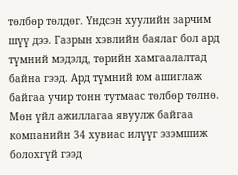төлбөр төлдөг. Үндсэн хуулийн зарчим шүү дээ. Газрын хэвлийн баялаг бол ард түмний мэдэлд, төрийн хамгаалалтад байна гээд. Ард түмний юм ашиглаж байгаа учир тонн тутмаас төлбөр төлнө. Мөн үйл ажиллагаа явуулж байгаа компанийн 34 хувиас илүүг эзэмшиж болохгүй гээд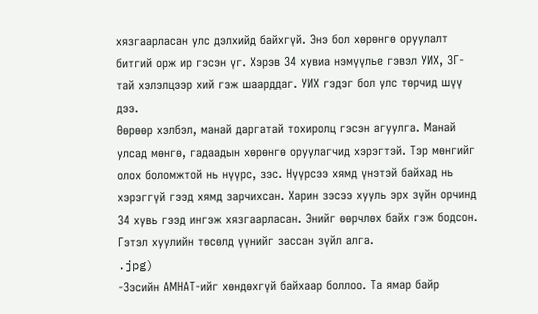хязгаарласан улс дэлхийд байхгүй. Энэ бол хөрөнгө оруулалт битгий орж ир гэсэн үг. Хэрэв 34 хувиа нэмүүлье гэвэл УИХ, ЗГ-тай хэлэлцээр хий гэж шаарддаг. УИХ гэдэг бол улс төрчид шүү дээ.
Өөрөөр хэлбэл, манай даргатай тохиролц гэсэн агуулга. Манай улсад мөнгө, гадаадын хөрөнгө оруулагчид хэрэгтэй. Тэр мөнгийг олох боломжтой нь нүүрс, зэс. Нүүрсээ хямд үнэтэй байхад нь хэрэггүй гээд хямд зарчихсан. Харин зэсээ хууль эрх зүйн орчинд 34 хувь гээд ингэж хязгаарласан. Энийг өөрчлөх байх гэж бодсон. Гэтэл хуулийн төсөлд үүнийг зассан зүйл алга.
.jpg)
-Зэсийн АМНАТ-ийг хөндөхгүй байхаар боллоо. Та ямар байр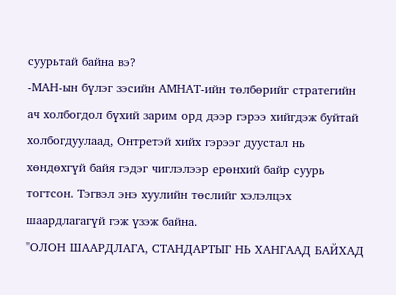суурьтай байна вэ?
-МАН-ын бүлэг зэсийн АМНАТ-ийн төлбөрийг стратегийн ач холбогдол бүхий зарим орд дээр гэрээ хийгдэж буйтай холбогдуулаад, Онтретэй хийх гэрээг дуустал нь хөндөхгүй байя гэдэг чиглэлээр ерөнхий байр суурь тогтсон. Тэгвэл энэ хуулийн төслийг хэлэлцэх шаардлагагүй гэж үзэж байна.
"ОЛОН ШААРДЛАГА, СТАНДАРТЫГ НЬ ХАНГААД БАЙХАД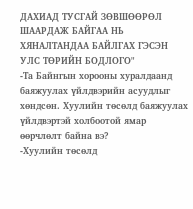ДАХИАД ТУСГАЙ ЗӨВШӨӨРӨЛ ШААРДАЖ БАЙГАА НЬ ХЯНАЛТАНДАА БАЙЛГАХ ГЭСЭН УЛС ТӨРИЙН БОДЛОГО"
-Та Байнгын хорооны хуралдаанд баяжуулах үйлдвэрийн асуудлыг хөндсөн. Хуулийн төсөлд баяжуулах үйлдвэртэй холбоотой ямар өөрчлөлт байна вэ?
-Хуулийн төсөлд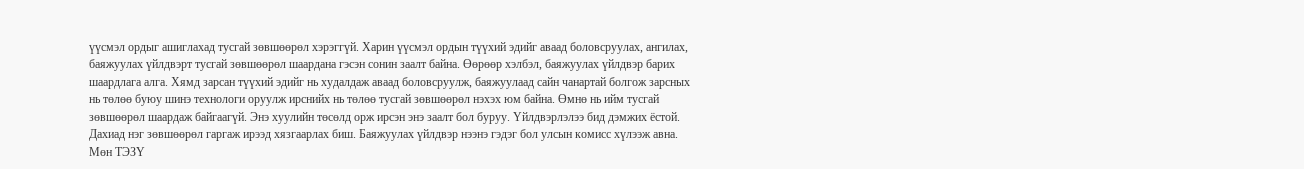үүсмэл ордыг ашиглахад тусгай зөвшөөрөл хэрэггүй. Харин үүсмэл ордын түүхий эдийг аваад боловсруулах, ангилах, баяжуулах үйлдвэрт тусгай зөвшөөрөл шаардана гэсэн сонин заалт байна. Өөрөөр хэлбэл, баяжуулах үйлдвэр барих шаардлага алга. Хямд зарсан түүхий эдийг нь худалдаж аваад боловсруулж, баяжуулаад сайн чанартай болгож зарсных нь төлөө буюу шинэ технологи оруулж ирснийх нь төлөө тусгай зөвшөөрөл нэхэх юм байна. Өмнө нь ийм тусгай зөвшөөрөл шаардаж байгаагүй. Энэ хуулийн төсөлд орж ирсэн энэ заалт бол буруу. Үйлдвэрлэлээ бид дэмжих ёстой. Дахиад нэг зөвшөөрөл гаргаж ирээд хязгаарлах биш. Баяжуулах үйлдвэр нээнэ гэдэг бол улсын комисс хүлээж авна. Мөн ТЭЗҮ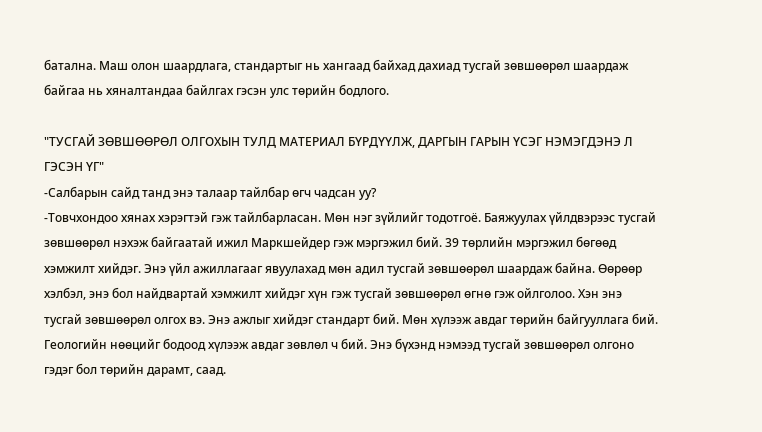батална. Маш олон шаардлага, стандартыг нь хангаад байхад дахиад тусгай зөвшөөрөл шаардаж байгаа нь хяналтандаа байлгах гэсэн улс төрийн бодлого.

"ТУСГАЙ ЗӨВШӨӨРӨЛ ОЛГОХЫН ТУЛД МАТЕРИАЛ БҮРДҮҮЛЖ, ДАРГЫН ГАРЫН ҮСЭГ НЭМЭГДЭНЭ Л ГЭСЭН ҮГ"
-Салбарын сайд танд энэ талаар тайлбар өгч чадсан уу?
-Товчхондоо хянах хэрэгтэй гэж тайлбарласан. Мөн нэг зүйлийг тодотгоё. Баяжуулах үйлдвэрээс тусгай зөвшөөрөл нэхэж байгаатай ижил Маркшейдер гэж мэргэжил бий. 39 төрлийн мэргэжил бөгөөд хэмжилт хийдэг. Энэ үйл ажиллагааг явуулахад мөн адил тусгай зөвшөөрөл шаардаж байна. Өөрөөр хэлбэл, энэ бол найдвартай хэмжилт хийдэг хүн гэж тусгай зөвшөөрөл өгнө гэж ойлголоо. Хэн энэ тусгай зөвшөөрөл олгох вэ. Энэ ажлыг хийдэг стандарт бий. Мөн хүлээж авдаг төрийн байгууллага бий. Геологийн нөөцийг бодоод хүлээж авдаг зөвлөл ч бий. Энэ бүхэнд нэмээд тусгай зөвшөөрөл олгоно гэдэг бол төрийн дарамт, саад.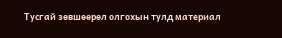Тусгай зөвшөөрөл олгохын тулд материал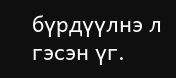бүрдүүлнэ л гэсэн үг.